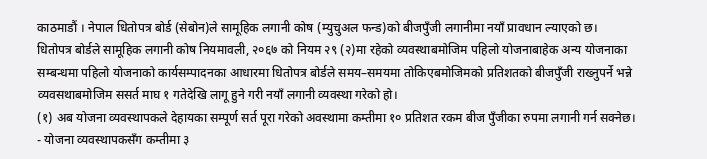काठमाडौं । नेपाल धितोपत्र बोर्ड (सेबोन)ले सामूहिक लगानी कोष (म्युचुअल फन्ड)को बीजपुँजी लगानीमा नयाँ प्रावधान ल्याएको छ।
धितोपत्र बोर्डले सामूहिक लगानी कोष नियमावली, २०६७ को नियम २९ (२)मा रहेको व्यवस्थाबमोजिम पहिलो योजनाबाहेक अन्य योजनाका सम्बन्धमा पहिलो योजनाको कार्यसम्पादनका आधारमा धितोपत्र बोर्डले समय–समयमा तोकिएबमोजिमको प्रतिशतको बीजपुँजी राख्नुपर्ने भन्ने व्यवसथाबमोजिम ससर्त माघ १ गतेदेखि लागू हुने गरी नयाँ लगानी व्यवस्था गरेको हो।
(१) अब योजना व्यवस्थापकले देहायका सम्पूर्ण सर्त पूरा गरेको अवस्थामा कम्तीमा १० प्रतिशत रकम बीज पुँजीका रुपमा लगानी गर्न सक्नेछ।
- योजना व्यवस्थापकसँग कम्तीमा ३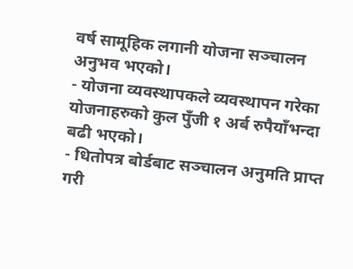वर्ष सामूहिक लगानी योजना सञ्चालन अनुभव भएको।
- योजना व्यवस्थापकले व्यवस्थापन गरेका योजनाहरुको कुल पुँजी १ अर्ब रुपैयाँभन्दा बढी भएको।
- धितोपत्र बोर्डबाट सञ्चालन अनुमति प्राप्त गरी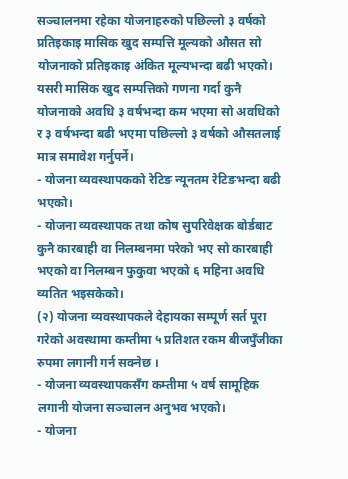सञ्चालनमा रहेका योजनाहरुको पछिल्लो ३ वर्षको प्रतिइकाइ मासिक खुद सम्पत्ति मूल्यको औसत सो योजनाको प्रतिइकाइ अंकित मूल्यभन्दा बढी भएको। यसरी मासिक खुद सम्पत्तिको गणना गर्दा कुनै योजनाको अवधि ३ वर्षभन्दा कम भएमा सो अवधिको र ३ वर्षभन्दा बढी भएमा पछिल्लो ३ वर्षको औसतलाई मात्र समावेश गर्नुपर्ने।
- योजना व्यवस्थापकको रेटिङ न्यूनतम रेटिङभन्दा बढी भएको।
- योजना व्यवस्थापक तथा कोष सुपरिवेक्षक बोर्डबाट कुनै कारबाही वा निलम्बनमा परेको भए सो कारबाही भएको वा निलम्बन फुकुवा भएको ६ महिना अवधि व्यतित भइसकेको।
(२) योजना व्यवस्थापकले देहायका सम्पूर्ण सर्त पूरा गरेको अवस्थामा कम्तीमा ५ प्रतिशत रकम बीजपुँजीका रुपमा लगानी गर्न सक्नेछ ।
- योजना व्यवस्थापकसँग कम्तीमा ५ वर्ष सामूहिक लगानी योजना सञ्चालन अनुभव भएको।
- योजना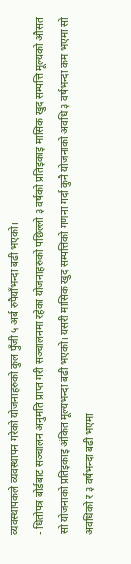व्यवस्थापकले व्यवस्थापन गरेको योजनाहरुको कुल पुँजी ५ अर्ब रुपैयाँभन्दा बढी भएको।
- धितोपत्र बोर्डबाट सञ्चालन अनुमति प्राप्त गरी सञ्चालनमा रहेका योजनाहरुको पछिल्लो ३ वर्षको प्रतिइकाइ मासिक खुद सम्पत्ति मूल्यको औसत सो योजनाको प्रतिइकाइ अंकित मूल्यभन्दा बढी भएको। यसरी मासिक खुद सम्पत्तिको गणना गर्दा कुनै योजनाको अवधि ३ वर्षभन्दा कम भएमा सो अवधिको र ३ वर्षभन्दा बढी भएमा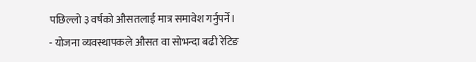पछिल्लो ३ वर्षको औसतलाई मात्र समावेश गर्नुपर्ने।
- योजना व्यवस्थापकले औसत वा सोभन्दा बढी रेटिङ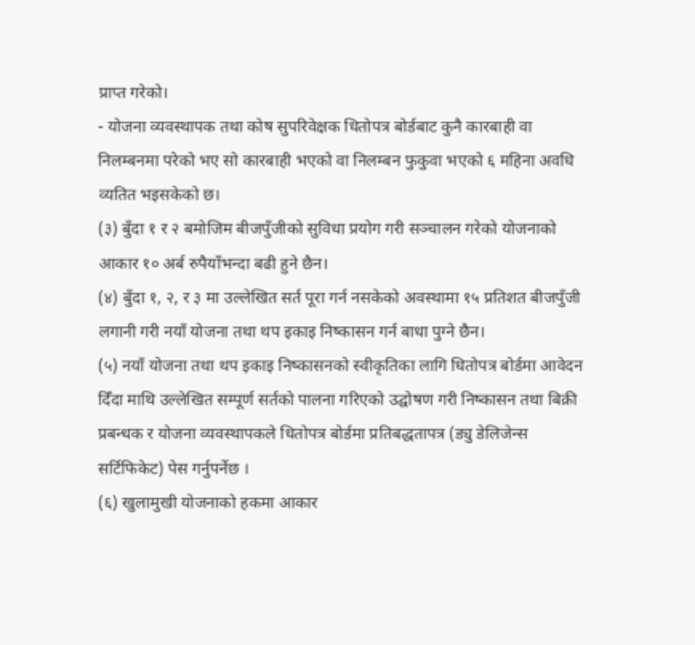प्राप्त गरेको।
- योजना व्यवस्थापक तथा कोष सुपरिवेक्षक धितोपत्र बोर्डबाट कुनै कारबाही वा निलम्बनमा परेको भए सो कारबाही भएको वा निलम्बन फुकुवा भएको ६ महिना अवधि व्यतित भइसकेको छ।
(३) बुँदा १ र २ बमोजिम बीजपुँजीको सुविधा प्रयोग गरी सञ्चालन गरेको योजनाको आकार १० अर्ब रुपैयाँभन्दा बढी हुने छैन।
(४) बुँदा १, २, र ३ मा उल्लेखित सर्त पूरा गर्न नसकेको अवस्थामा १५ प्रतिशत बीजपुँजी लगानी गरी नयाँ योजना तथा थप इकाइ निष्कासन गर्न बाधा पुग्ने छैन।
(५) नयाँ योजना तथा थप इकाइ निष्कासनको स्वीकृतिका लागि धितोपत्र बोर्डमा आवेदन दिँदा माथि उल्लेखित सम्पूर्ण सर्तको पालना गरिएको उद्घोषण गरी निष्कासन तथा बिक्री प्रबन्धक र योजना व्यवस्थापकले धितोपत्र बोर्डमा प्रतिबद्धतापत्र (ड्यु डेलिजेन्स सर्टिफिकेट) पेस गर्नुपर्नेछ ।
(६) खुलामुखी योजनाको हकमा आकार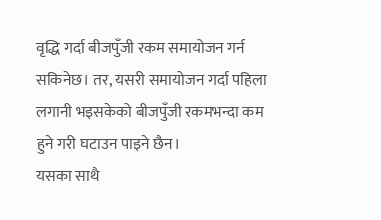वृद्धि गर्दा बीजपुँजी रकम समायोजन गर्न सकिनेछ। तर, यसरी समायोजन गर्दा पहिला लगानी भइसकेको बीजपुँजी रकमभन्दा कम हुने गरी घटाउन पाइने छैन।
यसका साथै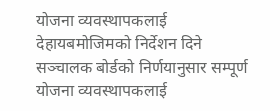योजना व्यवस्थापकलाई देहायबमोजिमको निर्देशन दिने सञ्चालक बोर्डको निर्णयानुसार सम्पूर्ण योजना व्यवस्थापकलाई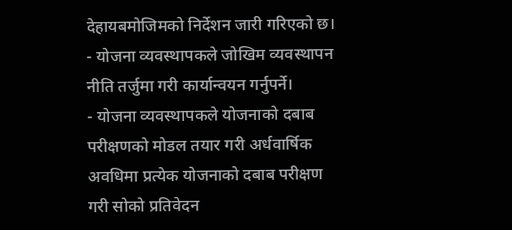देहायबमोजिमको निर्देशन जारी गरिएको छ।
- योजना व्यवस्थापकले जोखिम व्यवस्थापन नीति तर्जुमा गरी कार्यान्वयन गर्नुपर्ने।
- योजना व्यवस्थापकले योजनाको दबाब परीक्षणको मोडल तयार गरी अर्धवार्षिक अवधिमा प्रत्येक योजनाको दबाब परीक्षण गरी सोको प्रतिवेदन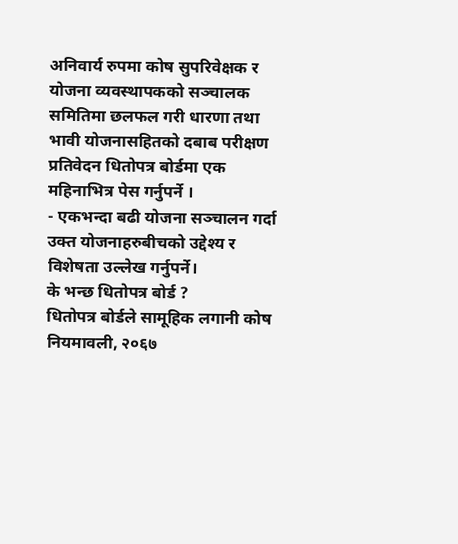अनिवार्य रुपमा कोष सुपरिवेक्षक र योजना व्यवस्थापकको सञ्चालक समितिमा छलफल गरी धारणा तथा भावी योजनासहितको दबाब परीक्षण प्रतिवेदन धितोपत्र बोर्डमा एक महिनाभित्र पेस गर्नुपर्ने ।
- एकभन्दा बढी योजना सञ्चालन गर्दा उक्त योजनाहरुबीचको उद्देश्य र विशेषता उल्लेख गर्नुपर्ने।
के भन्छ धितोपत्र बोर्ड ?
धितोपत्र बोर्डले सामूहिक लगानी कोष नियमावली, २०६७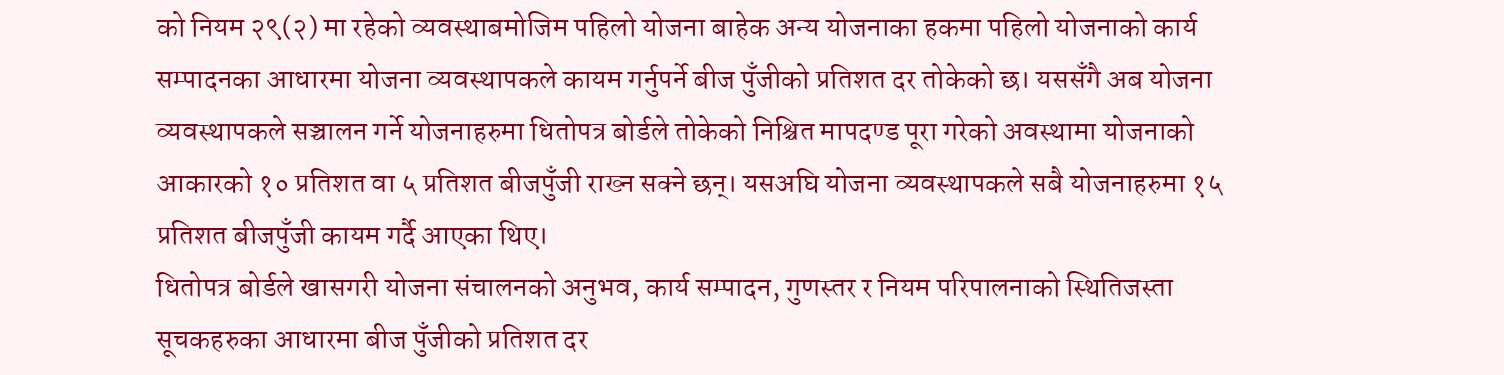को नियम २९(२) मा रहेको व्यवस्थाबमोजिम पहिलो योजना बाहेक अन्य योजनाका हकमा पहिलो योजनाको कार्य सम्पादनका आधारमा योजना व्यवस्थापकले कायम गर्नुपर्ने बीज पुँजीको प्रतिशत दर तोकेको छ। यससँगै अब योजना व्यवस्थापकले सञ्चालन गर्ने योजनाहरुमा धितोपत्र बोर्डले तोकेको निश्चित मापदण्ड पूरा गरेको अवस्थामा योजनाको आकारको १० प्रतिशत वा ५ प्रतिशत बीजपुँजी राख्न सक्ने छन्। यसअघि योजना व्यवस्थापकले सबै योजनाहरुमा १५ प्रतिशत बीजपुँजी कायम गर्दै आएका थिए।
धितोपत्र बोर्डले खासगरी योजना संचालनको अनुभव, कार्य सम्पादन, गुणस्तर र नियम परिपालनाको स्थितिजस्ता सूचकहरुका आधारमा बीज पुँजीको प्रतिशत दर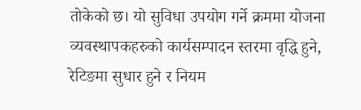तोकेको छ। यो सुविधा उपयोग गर्ने क्रममा योजना व्यवस्थापकहरुको कार्यसम्पादन स्तरमा वृद्धि हुने, रेटिङमा सुधार हुने र नियम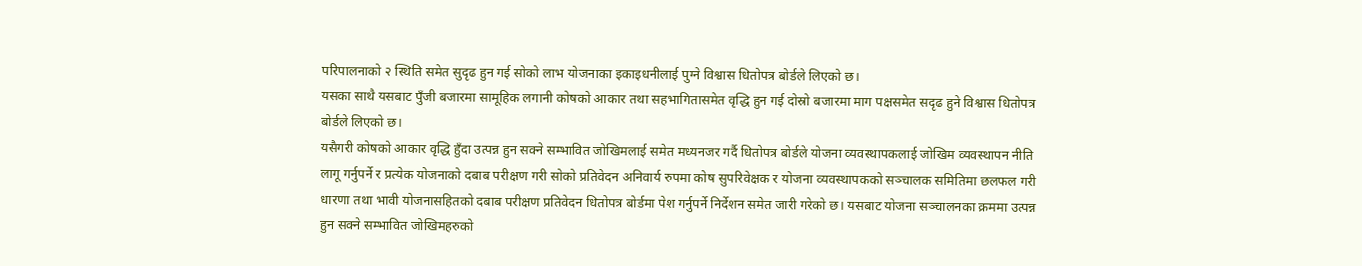परिपालनाको २ स्थिति समेत सुदृढ हुन गई सोको लाभ योजनाका इकाइधनीलाई पुग्ने विश्वास धितोपत्र बोर्डले लिएको छ।
यसका साथै यसबाट पुँजी बजारमा सामूहिक लगानी कोषको आकार तथा सहभागितासमेत वृद्धि हुन गई दोस्रो बजारमा माग पक्षसमेत सदृढ हुने विश्वास धितोपत्र बोर्डले लिएको छ।
यसैगरी कोषको आकार वृद्धि हुँदा उत्पन्न हुन सक्ने सम्भावित जोखिमलाई समेत मध्यनजर गर्दै धितोपत्र बोर्डले योजना व्यवस्थापकलाई जोखिम व्यवस्थापन नीति लागू गर्नुपर्ने र प्रत्येक योजनाको दबाब परीक्षण गरी सोको प्रतिवेदन अनिवार्य रुपमा कोष सुपरिवेक्षक र योजना व्यवस्थापकको सञ्चालक समितिमा छलफल गरी धारणा तथा भावी योजनासहितको दबाब परीक्षण प्रतिवेदन धितोपत्र बोर्डमा पेश गर्नुपर्ने निर्देशन समेत जारी गरेको छ। यसबाट योजना सञ्चालनका क्रममा उत्पन्न हुन सक्ने सम्भावित जोखिमहरुको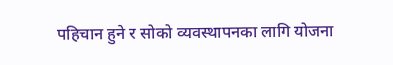पहिचान हुने र सोको व्यवस्थापनका लागि योजना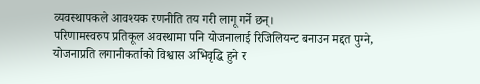व्यवस्थापकले आवश्यक रणनीति तय गरी लागू गर्ने छन्।
परिणामस्वरुप प्रतिकूल अवस्थामा पनि योजनालाई रिजिलियन्ट बनाउन मद्दत पुग्ने, योजनाप्रति लगानीकर्ताको विश्वास अभिवृद्धि हुने र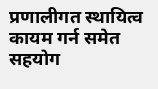प्रणालीगत स्थायित्व कायम गर्न समेत सहयोग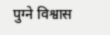पुग्ने विश्वास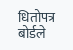धितोपत्र बोर्डले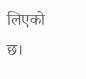लिएको छ।